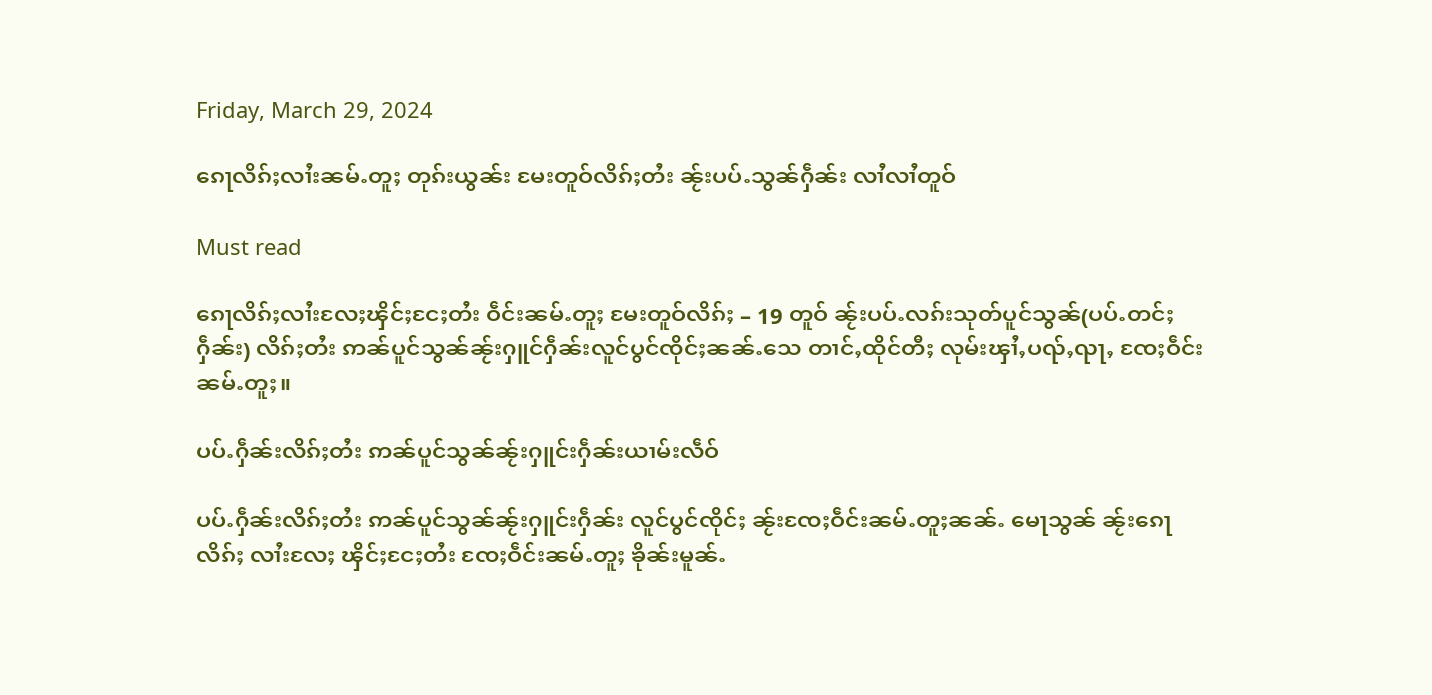Friday, March 29, 2024

ၵေႃလိၵ်ႈလၢႆးၼမ်ႉတူႈ တုၵ်းယွၼ်း မႄးတူဝ်လိၵ်ႈတႆး ၼႂ်းပပ်ႉသွၼ်ႁဵၼ်း လၢႆလၢႆတူဝ်

Must read

ၵေႃလိၵ်ႈလၢႆးလႄႈၾိင်ႈငႄႈတႆး ဝဵင်းၼမ်ႉတူႈ မႄးတူဝ်လိၵ်ႈ – 19 တူဝ် ၼႂ်းပပ်ႉလၵ်းသုတ်ပူင်သွၼ်(ပပ်ႉတင်ႈႁဵၼ်း) လိၵ်ႈတႆး ဢၼ်ပူင်သွၼ်ၼႂ်းႁူင်ႁဵၼ်းလူင်ပွင်ၸိုင်ႈၼၼ်ႉသေ တၢင်ႇထိုင်တီႈ လုမ်းၾၢႆႇပၺ်ႇၺႃႇ ၸႄႈဝဵင်းၼမ်ႉတူႈ။

ပပ်ႉႁဵၼ်းလိၵ်ႈတႆး ဢၼ်ပူင်သွၼ်ၼႂ်းႁူင်းႁဵၼ်းယၢမ်းလဵဝ်

ပပ်ႉႁဵၼ်းလိၵ်ႈတႆး ဢၼ်ပူင်သွၼ်ၼႂ်းႁူင်းႁဵၼ်း လူင်ပွင်ၸိုင်ႈ ၼႂ်းၸႄႈဝဵင်းၼမ်ႉတူႈၼၼ်ႉ မေႃသွၼ် ၼႂ်းၵေႃလိၵ်ႈ လၢႆးလႄႈ ၾိင်ႈငႄႈတႆး ၸႄႈဝဵင်းၼမ်ႉတူႈ ၶိုၼ်းမူၼ်ႉ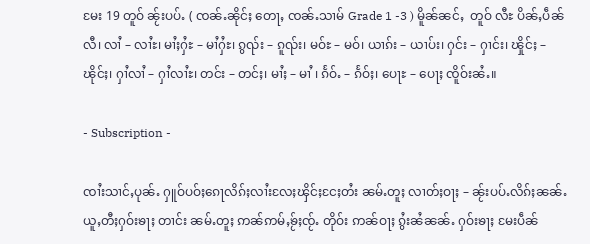မႄး 19 တူဝ် ၼႂ်းပပ်ႉ ( ၸၼ်ႉၼိုင်ႈ တေႃႇ ၸၼ်ႉသၢမ် Grade 1 -3 ) မိူၼ်ၼင်ႇ  တူဝ် လီႊ ပိၼ်ႇပဵၼ် လီ၊ လၢႆ – လၢႆႊ၊ မၢႆႈႁႆႊ – မၢႆႁႆႊ၊ ၵွၺ်း – ၵူၺ်း၊ မဝ်ႊ – မဝ်၊ ယၢၵ်း – ယၢပ်း၊ ႁင်း – ႁၢင်း၊ ၽှိုင်ႈ – ၽိုင်ႈ၊ ႁၢႆလၢႆ – ႁၢႆလၢႆႊ၊ တင်း – တင်ႈ၊ မၢႆႈ – မၢႆ ၊ ၵႅဝ်ႉ – ၵႅဝ်ႈ၊ ပေႃႊ – ပေႃႈ ၸိူဝ်းၼႆႉ။

- Subscription -

ၸၢႆးသၢင်ႇပုၼ်ႉ ႁူဝ်ပဝ်ႈၵေႃလိၵ်ႈလၢႆးလႄႈၾိင်ႈငႄႈတႆး ၼမ်ႉတူႈ လၢတ်ႈဝႃႈ – ၼႂ်းပပ်ႉလိၵ်ႈၼၼ်ႉ ယူႇတီႈႁဝ်းၶႃႈ တၢင်း ၼမ်ႉတူႈ ဢၼ်ဢမ်ႇၶႂ်ႈၸႂ်ႉ တိုဝ်း ဢၼ်ဝႃႈ ၵွႆးၼႆၼၼ်ႉ ႁဝ်းၶႃႈ မႄးပဵၼ်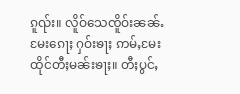ၵူၺ်း။ လိူဝ်သေၸိူဝ်းၼၼ်ႉ မႄးၵေႃႈ ႁဝ်းၶႃႈ ဢမ်ႇမႄးထိုင်တီႈမၼ်းၶႃႈ။ တီႈပွင်ႇ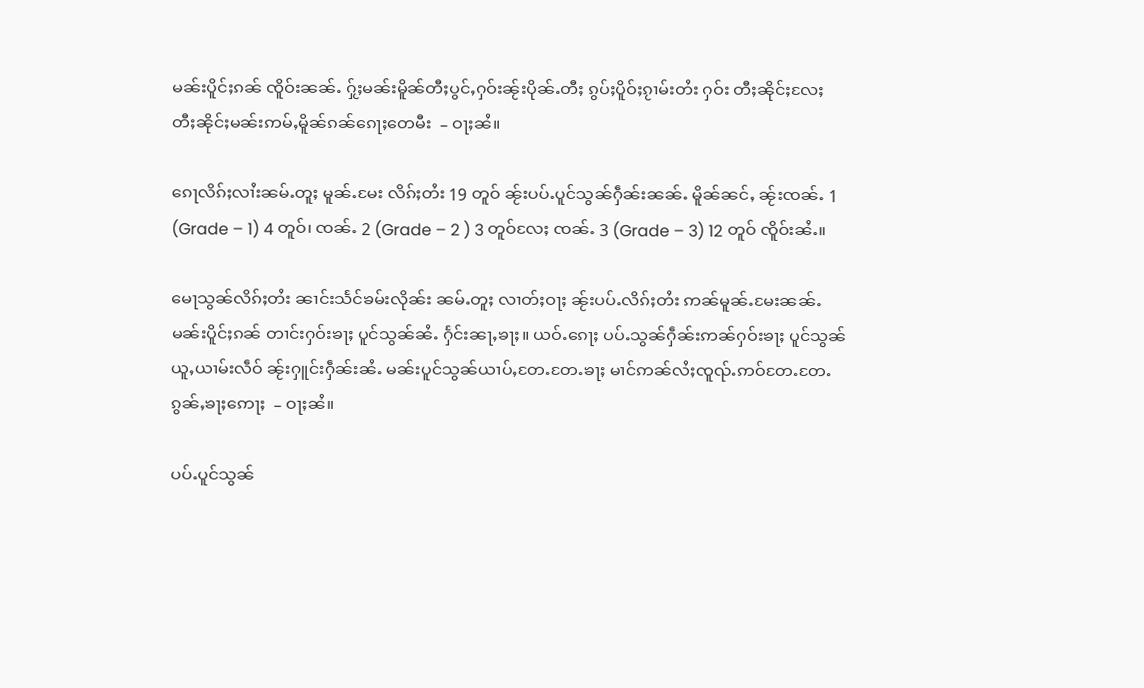မၼ်းပိူင်ႈၵၼ် ၸိူဝ်းၼၼ်ႉ ႁႂ်ႈမၼ်းမိူၼ်တီႈပွင်ႇႁဝ်းၼႂ်းပိုၼ်ႉတီႈ ၵွပ်ႈပိူဝ်ႈၵႂၢမ်းတႆး ႁဝ်း တီႈၼိုင်ႈလႄႈ တီႈၼိုင်ႈမၼ်းဢမ်ႇမိူၼ်ၵၼ်ၵေႃႈတေမီး  – ဝႃႈၼႆ။

ၵေႃလိၵ်ႈလၢႆးၼမ်ႉတူႈ မူၼ်ႉမႄး လိၵ်ႈတႆး 19 တူဝ် ၼႂ်းပပ်ႉပူင်သွၼ်ႁဵၼ်းၼၼ်ႉ မိူၼ်ၼင်ႇ ၼႂ်းၸၼ်ႉ 1 (Grade – 1) 4 တူဝ်၊ ၸၼ်ႉ 2 (Grade – 2 ) 3 တူဝ်လႄႈ ၸၼ်ႉ 3 (Grade – 3) 12 တူဝ် ၸိူဝ်းၼႆႉ။

မေႃသွၼ်လိၵ်ႈတႆး ၼၢင်းသႅင်ၶမ်းလိုၼ်း ၼမ်ႉတူႈ လၢတ်ႈဝႃႈ ၼႂ်းပပ်ႉလိၵ်ႈတႆး ဢၼ်မူၼ်ႉမႄးၼၼ်ႉ မၼ်းပိူင်ႈၵၼ် တၢင်းႁဝ်းၶႃႈ ပူင်သွၼ်ၼႆႉ ႁႅင်းၼႃႇၶႃႈ။ ယဝ်ႉၵေႃႈ ပပ်ႉသွၼ်ႁဵၼ်းဢၼ်ႁဝ်းၶႃႈ ပူင်သွၼ်ယူႇယၢမ်းလဵဝ် ၼႂ်းႁူင်းႁဵၼ်းၼႆႉ မၼ်းပူင်သွၼ်ယၢပ်ႇတႄႉတႄႉၶႃႈ မၢင်ဢၼ်လႆႈၸူၺ်ႉဢဝ်တႄႉတႄႉၵွၼ်ႇၶႃႈဢေႃႈ  – ဝႃႈၼႆ။

ပပ်ႉပူင်သွၼ်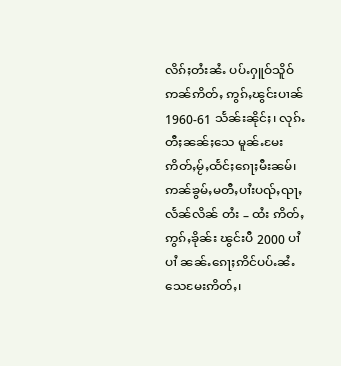လိၵ်ႈတႆးၼႆႉ ပပ်ႉႁူဝ်သိူဝ် ဢၼ်ဢိတ်ႇ ဢွၵ်ႇၽွင်းပၢၼ် 1960-61 သႅၼ်းၼိုင်ႈ၊ လုၵ်ႉတီႈၼၼ်ႈသေ မူၼ်ႉမႄးဢိတ်ႇမႂ်ႇထႅင်ႈၵေႃႈမီးၼမ်၊ ဢၼ်ၶွမ်ႇမတီႇပၢႆးပၺ်ႇၺႃႇ လႅၼ်လိၼ် တႆး – ထႆး ဢိတ်ႇဢွၵ်ႇၶိုၼ်း ၽွင်းပီ 2000 ပၢႆပၢႆ ၼၼ်ႉၵေႃႈဢိင်ပပ်ႉၼႆႉသေမႄးဢိတ်ႇ၊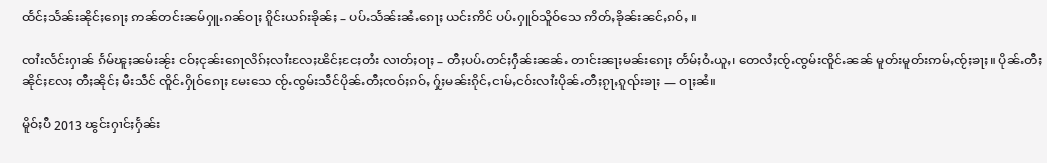ထႅင်ႈသႅၼ်းၼိုင်ႈၵေႃႈ ဢၼ်တင်းၼမ်ႁူႉၵၼ်ဝႃႈ ၵိူင်းယၵ်းၶိုၼ်ႈ – ပပ်ႉသႅၼ်းၼႆႉၵေႃႈ ယင်းဢိင် ပပ်ႉႁူဝ်သိူဝ်သေ ဢိတ်ႇၶိုၼ်းၼင်ႇၵဝ်ႇ ။

ၸၢႆးလႅင်းႁၢၼ် ၵႅမ်ၽူႈၼမ်းၼႂ်း ငဝ်ႈငုၼ်းၵေႃလိၵ်ႈလၢႆးလႄႈၽိင်ႈငႄႈတႆး လၢတ်ႈဝႃႈ – တီႈပပ်ႉတင်ႈႁဵၼ်းၼၼ်ႉ တၢင်းၼႃႈမၼ်းၵေႃႈ တႅမ်ႈဝႆႉယူႇ၊ တေလႆႈၸႂ်ႉၸွမ်းၸိူင်ႉၼၼ် မူတ်းမူတ်းဢမ်ႇၸႂ်ႈၶႃႈ။ ပိုၼ်ႉတီႈၼိုင်ႈလႄႈ တီႈၼိုင်ႈ မီးသဵင် ၸိူင်ႉႁိုဝ်ၵေႃႈ မႄးသေ ၸႂ်ႉၸွမ်းသဵင်ပိုၼ်ႉတီႈၸဝ်ႈၵဝ်ႇ ႁႂ်ႈမၼ်းၵိုင်ႇငၢမ်ႇငဝ်းလၢႆးပိုၼ်ႉတီႈၵႂႃႇၵူၺ်းၶႃႈ — ဝႃႈၼႆ။

မိူဝ်ႈပီ 2013 ၽွင်းႁၢင်ႈႁႅၼ်း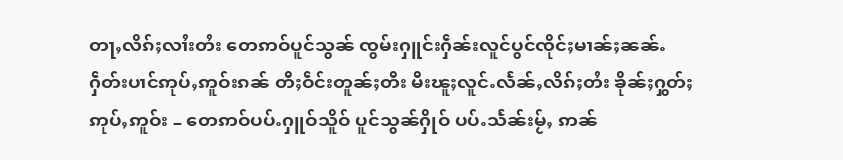တႃႇလိၵ်ႈလၢႆးတႆး တေဢဝ်ပူင်သွၼ် ၸွမ်းႁူင်းႁဵၼ်းလူင်ပွင်ၸိုင်ႈမၢၼ်ႈၼၼ်ႉ ႁဵတ်းပၢင်ဢုပ်ႇဢူဝ်းၵၼ် တီႈဝဵင်းတူၼ်ႈတီး မီးၽူႈလူင်ႉလႅၼ်ႇလိၵ်ႈတႆး ၶိုၼ်ႈႁွတ်ႈဢုပ်ႇဢူဝ်း – တေဢဝ်ပပ်ႉႁူဝ်သိူဝ် ပူင်သွၼ်ႁိုဝ် ပပ်ႉသႅၼ်းမႂ်ႇ ဢၼ်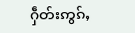ႁဵတ်းဢွၵ်ႇ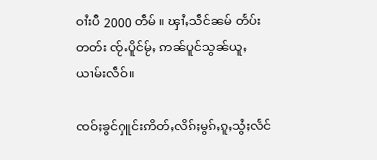ဝၢႆးပီ 2000 တဵမ် ။ ၾၢႆႇသဵင်ၼမ် တႅပ်းတတ်း ၸႂ်ႉပိူင်မႂ်ႇ ဢၼ်ပူင်သွၼ်ယူႇ ယၢမ်းလဵဝ်။

ၸဝ်ႈၶွင်ႁူင်းဢိတ်ႇလိၵ်ႈမွၵ်ႇၵူႇသွႆႈလႅင်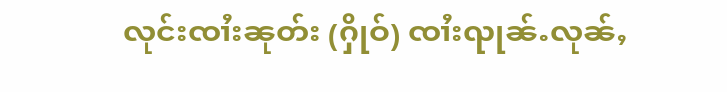လုင်းၸၢႆးၼုတ်း (ႁိုဝ်) ၸၢႆးၺုၼ်ႉလုၼ်ႇ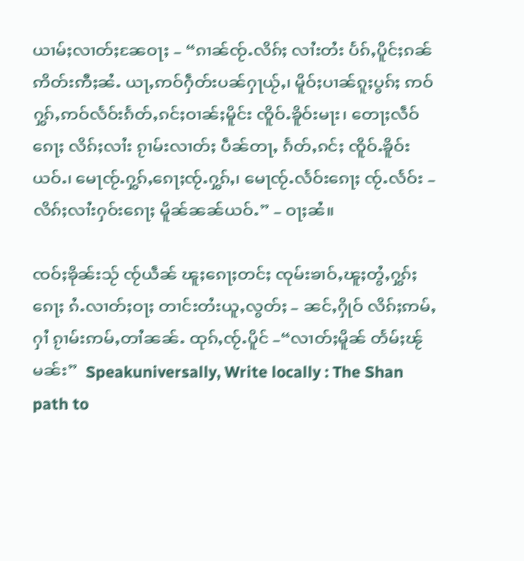ယၢမ်ႈလၢတ်ႈၼႄဝႃႈ – “ၵၢၼ်ၸႂ်ႉလိၵ်ႈ လၢႆးတႆး ပႅၵ်ႇပိူင်ႈၵၼ်ဢိတ်းဢီႈၼႆႉ ယႃႇဢဝ်ႁဵတ်းပၼ်ႁႃယႂ်ႇ၊ မိူဝ်ႈပၢၼ်ၵူႈပွၵ်ႈ ဢဝ်ႁွၵ်ႇဢဝ်လႅဝ်းၵႅတ်ႇၵင်ႈဝၢၼ်ႈမိူင်း ၸိူဝ်ႉၶိူဝ်းမႃး၊ တေႃႈလဵဝ်ၵေႃႈ လိၵ်ႈလၢႆး ၵႂၢမ်းလၢတ်ႈ ပဵၼ်တႃႇ ၵႅတ်ႇၵင်ႈ ၸိူဝ်ႉၶိူဝ်းယဝ်ႉ၊ မေႃၸႂ်ႉႁွၵ်ႇၵေႃႈၸႂ်ႉႁွၵ်ႇ၊ မေႃၸႂ်ႉလႅဝ်းၵေႃႈ ၸႂ်ႉလႅဝ်း – လိၵ်ႈလၢႆးႁဝ်းၵေႃႈ မိူၼ်ၼၼ်ယဝ်ႉ” – ဝႃႈၼႆ။

ၸဝ်ႈၶိုၼ်းသႂ် ၸႂ်ယဵၼ် ၽူႈၵေႃႈတင်ႈ ၸုမ်းၶၢဝ်ႇၽူႈတွႆႇႁွၵ်ႈၵေႃႈ ၵႆႉလၢတ်ႈဝႃႈ တၢင်းတႆးယူႇလွတ်ႈ – ၼင်ႇႁိုဝ် လိၵ်ႈဢမ်ႇႁၢႆ ၵႂၢမ်းဢမ်ႇတၢႆၼၼ်ႉ ထုၵ်ႇၸႂ်ႉပိူင် –“လၢတ်ႈမိူၼ် တႅမ်ႈၽႂ်မၼ်း”  Speakuniversally, Write locally : The Shan path to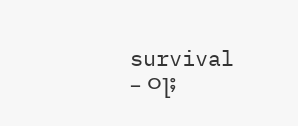survival – ဝႃႈ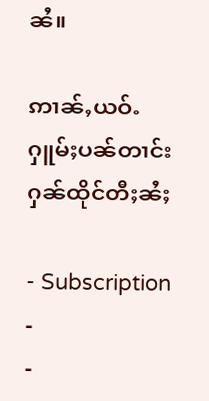ၼႆ။

ဢၢၼ်ႇယဝ်ႉႁူမ်ႈပၼ်တၢင်းႁၼ်ထိုင်တီႈၼႆႈ

- Subscription -
-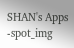SHAN's Apps -spot_img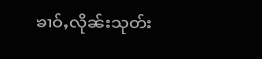ၶၢဝ်ႇလိုၼ်းသုတ်း